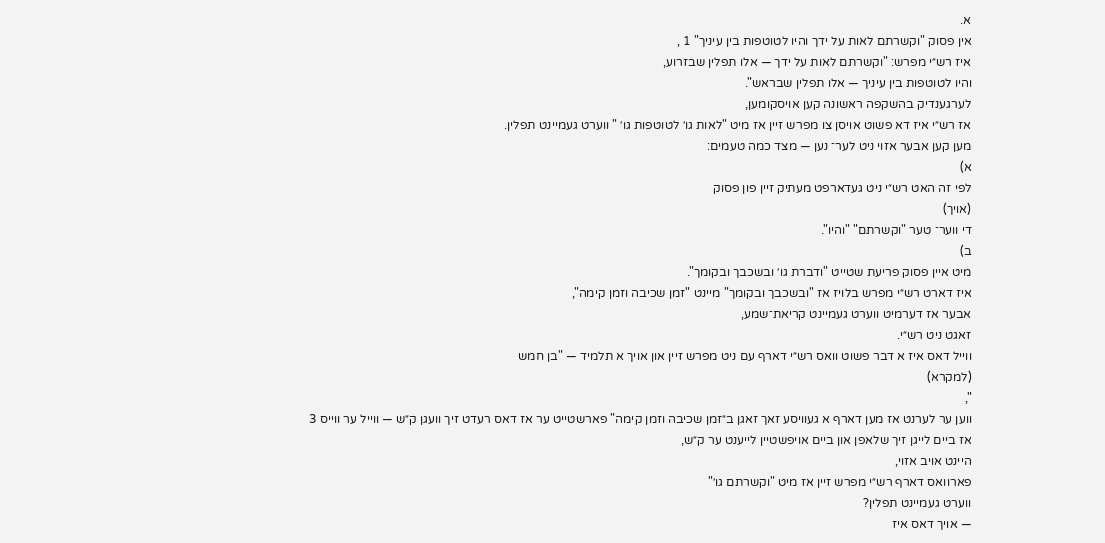א.
אין פסוק "וקשרתם לאות על ידך והיו לטוטפות בין עיניך" 1 ,
איז רש״י מפרש: "וקשרתם לאות על ידך — אלו תפלין שבזרוע,
והיו לטוטפות בין עיניך — אלו תפלין שבראש".
לערגענדיק בהשקפה ראשונה קען אויסקומען,
אז רש״י איז דא פשוט אויסן צו מפרש זיין אז מיט "לאות גו׳ לטוטפות גו׳ " ווערט געמיינט תפלין.
מען קען אבער אזוי ניט לער־ נען — מצד כמה טעמים:
א)
לפי זה האט רש״י ניט געדארפט מעתיק זיין פון פסוק
(אויך)
די ווער־ טער "וקשרתם" "והיו".
ב)
מיט איין פסוק פריעת שטייט "ודברת גו׳ ובשכבך ובקומך".
איז דארט רש״י מפרש בלויז אז "ובשכבך ובקומך" מיינט "זמן שכיבה וזמן קימה",
אבער אז דערמיט ווערט געמיינט קריאת־שמע,
זאגט ניט רש״י.
ווייל דאס איז א דבר פשוט וואס רש״י דארף עם ניט מפרש זיין און אויך א תלמיד — "בן חמש
(למקרא)
",
ווען ער לערנט אז מען דארף א געוויסע זאך זאגן ב״זמן שכיבה וזמן קימה" פארשטייט ער אז דאס רעדט זיך וועגן ק״ש — ווייל ער ווייס 3
אז ביים לייגן זיך שלאפן און ביים אויפשטיין לייענט ער ק״ש,
היינט אויב אזוי,
פארוואס דארף רש״י מפרש זיין אז מיט "וקשרתם גו׳"
ווערט געמיינט תפלין?
— אויך דאס איז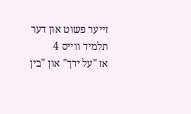זייער פשוט און דער תלמיד ווייס 4
אז "על ידך" און "בין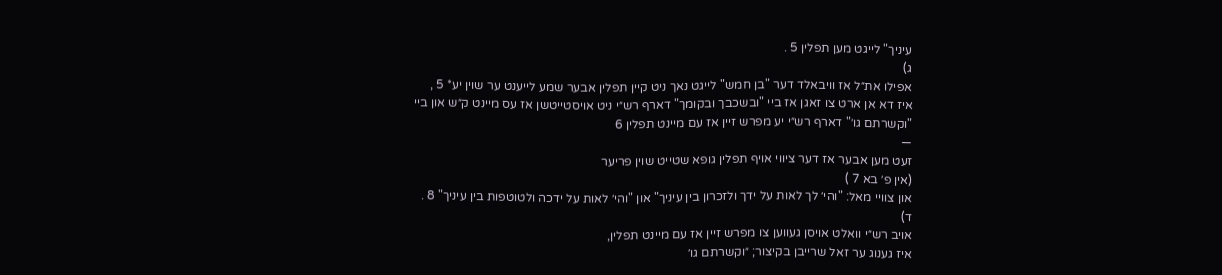עיניך" לייגט מען תפלין 5 .
ג)
אפילו את״ל אז וויבאלד דער "בן חמש" לייגט נאך ניט קיין תפלין אבער שמע לייענט ער שוין יע* 5 ,
איז דא אן ארט צו זאגן אז ביי "ובשכבך ובקומך" דארף רש״י ניט אויסטייטשן אז עס מיינט ק״ש און ביי "וקשרתם גו׳" דארף רש״י יע מפרש זיין אז עם מיינט תפלין 6
—
זעט מען אבער אז דער ציווי אויף תפלין גופא שטייט שוין פריער
(אין פ׳ בא 7 )
און צוויי מאל: "והי׳ לך לאות על ידך ולזכרון בין עיניך" און "והי׳ לאות על ידכה ולטוטפות בין עיניך" 8 .
ד)
אויב רש״י וואלט אויסן געווען צו מפרש זיין אז עם מיינט תפלין,
איז גענוג ער זאל שרייבן בקיצור; ״וקשרתם גו׳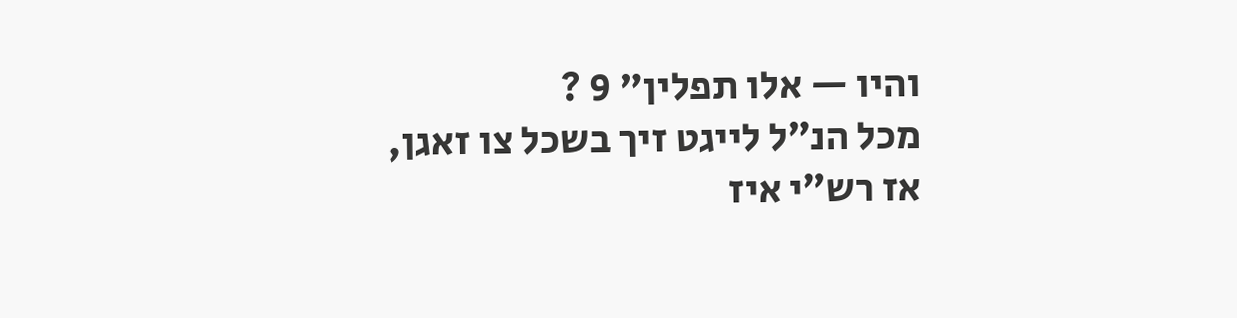והיו — אלו תפלין" 9 ?
מכל הנ״ל לייגט זיך בשכל צו זאגן,
אז רש״י איז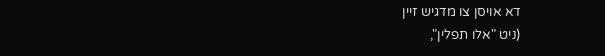דא אויסן צו מדגיש זיין
(ניט "אלו תפלין",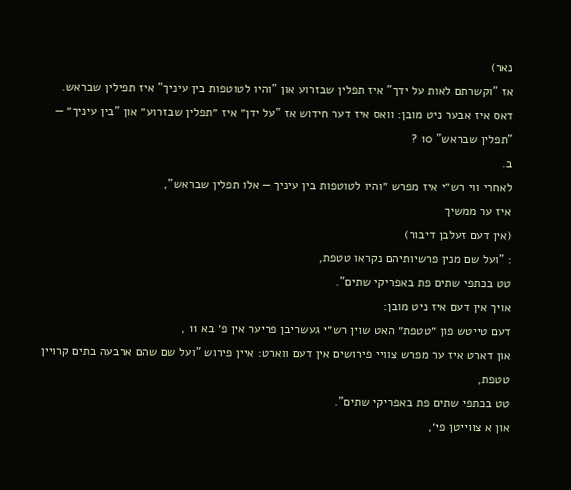נאר)
אז "וקשרתם לאות על ידך" איז תפלין שבזרוע און "והיו לטוטפות בין עיניך" איז תפילין שבראש.
דאס איז אבער ניט מובן: וואס איז דער חידוש אז "על ידן״ איז ״תפלין שבזרוע״ און "בין עיניך״ — "תפלין שבראש" 10 ?
ב.
לאחרי ווי רש״י איז מפרש ״והיו לטוטפות בין עיניך — אלו תפלין שבראש",
איז ער ממשיך
(אין דעם זעלבן דיבור)
: "ועל שם מנין פרשיותיהם נקראו טטפת,
טט בכתפי שתים פת באפריקי שתים".
אויך אין דעם איז ניט מובן:
דעם טייטש פון ״טטפת״ האט שוין רש״י געשריבן פריער אין פ׳ בא 11 ,
און דארט איז ער מפרש צוויי פירושים אין דעם ווארט: איין פירוש "ועל שם שהם ארבעה בתים קרויין
טטפת,
טט בכתפי שתים פת באפריקי שתים".
און א צווייטן פי׳,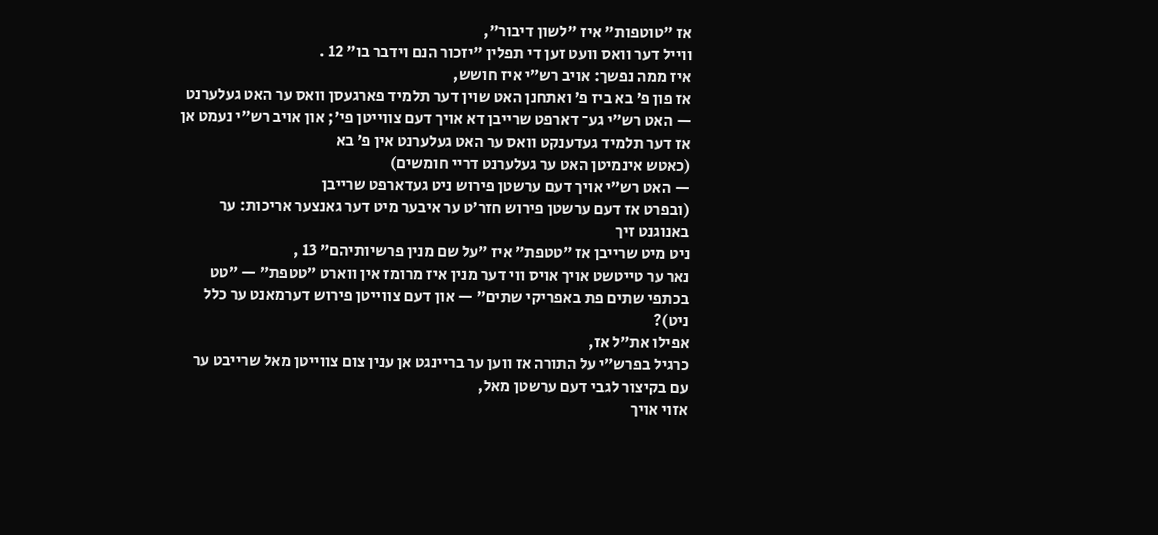אז "טוטפות" איז "לשון דיבור",
ווייל דער וואס וועט זען די תפלין "יזכור הנם וידבר בו" 12 .
איז ממה נפשך: אויב רש״י איז חושש,
אז פון פ׳ בא ביז פ׳ ואתחנן האט שוין דער תלמיד פארגעסן וואס ער האט געלערנט — האט רש״י גע־ דארפט שרייבן דא אויך דעם צווייטן פי׳; און אויב רש״י נעמט אן אז דער תלמיד געדענקט וואס ער האט געלערנט אין פ׳ בא
(כאטש אינמיטן האט ער געלערנט דריי חומשים)
— האט רש״י אויך דעם ערשטן פירוש ניט געדארפט שרייבן
(ובפרט אז דעם ערשטן פירוש חזר׳ט ער איבער מיט דער גאנצער אריכות: ער באנוגנט זיך
ניט מיט שרייבן אז ״טטפת״ איז ״על שם מנין פרשיותיהם” 13 ,
נאר ער טייטשט אויך אויס ווי דער מנין איז מרומז אין ווארט ״טטפת״ — ״טט בכתפי שתים פת באפריקי שתים״ — און דעם צווייטן פירוש דערמאנט ער כלל ניט)?
אפילו את״ל אז,
כרגיל בפרש״י על התורה אז ווען ער בריינגט אן ענין צום צווייטן מאל שרייבט ער עם בקיצור לגבי דעם ערשטן מאל,
אזוי אויך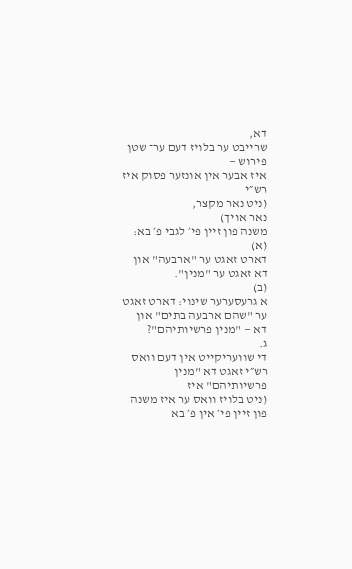דא,
שרייבט ער בלויז דעם ער־ שטן פירוש —
איז אבער אין אונזער פסוק איז רש״י
(ניט נאר מקצר,
נאר אויך)
משנה פון זיין פי׳ לגבי פ׳ בא:
(א)
דארט זאגט ער "ארבעה" און דא זאגט ער "מנין".
(ב)
א גרעסערער שינוי: דארט זאגט ער "שהם ארבעה בתים" און דא — "מנין פרשיותיהם"?
ג.
די שוועריקייט אין דעם וואס רש״י זאגט דא "מנין פרשיותיהם" איז
(ניט בלויז וואס ער איז משנה פון זיין פי׳ אין פ׳ בא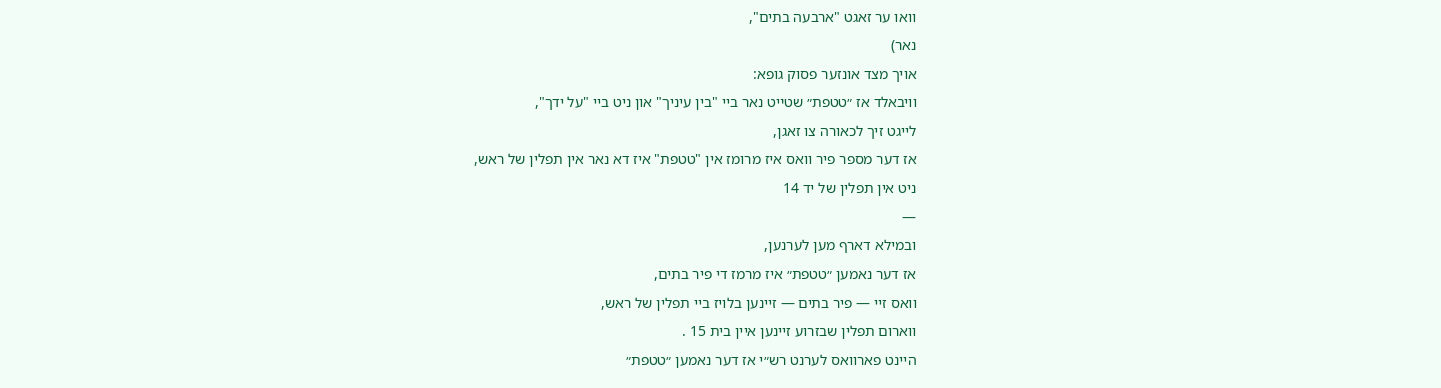וואו ער זאגט "ארבעה בתים",
נאר)
אויך מצד אונזער פסוק גופא:
וויבאלד אז ״טטפת״ שטײט נאר ביי "בין עיניך" און ניט ביי "על ידך",
לייגט זיך לכאורה צו זאגן,
אז דער מספר פיר וואס איז מרומז אין "טטפת" איז דא נאר אין תפלין של ראש,
ניט אין תפלין של יד 14
—
ובמילא דארף מען לערנען,
אז דער נאמען ״טטפת״ איז מרמז די פיר בתים,
וואס זיי — פיר בתים — זיינען בלויז ביי תפלין של ראש,
ווארום תפלין שבזרוע זיינען איין בית 15 .
היינט פארוואס לערנט רש״י אז דער נאמען ״טטפת״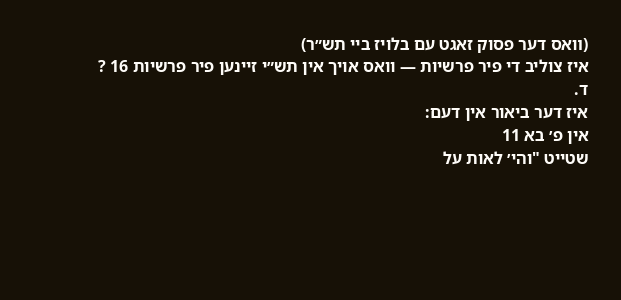(װאס דער פסוק זאגט עם בלויז ביי תש״ר)
איז צוליב די פיר פרשיות — וואס אויך אין תש״י זיינען פיר פרשיות 16 ?
ד.
איז דער ביאור אין דעם:
אין פ׳ בא 11
שטייט "והי׳ לאות על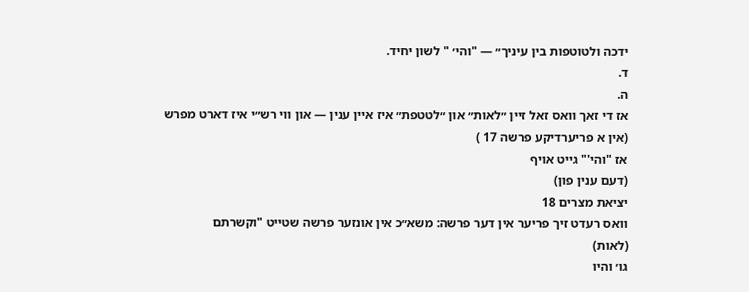ידכה ולטוטפות בין עיניך״ — "והי׳ " לשון יחיד.
ד.
ה.
אז די זאך וואס זאל זיין ״לאות״ און ״לטטפת״ איז איין ענין — און ווי רש״י איז דארט מפרש
(אין א פריערדיקע פרשה 17 )
אז "והי'" גייט אויף
(דעם ענין פון)
יציאת מצרים 18
וואס רעדט זיך פריער אין דער פרשה: משא״כ אין אונזער פרשה שטייט "וקשרתם
(לאות)
גו׳ והיו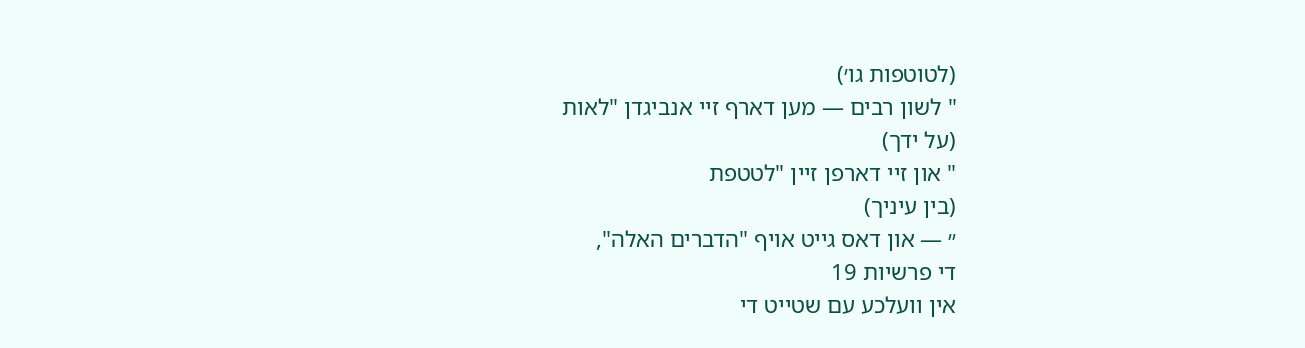(לטוטפות גו׳)
" לשון רבים — מען דארף זיי אנביגדן "לאות
(על ידך)
" און זיי דארפן זיין "לטטפת
(בין עיניך)
״ — און דאס גייט אויף "הדברים האלה",
די פרשיות 19
אין וועלכע עם שטייט די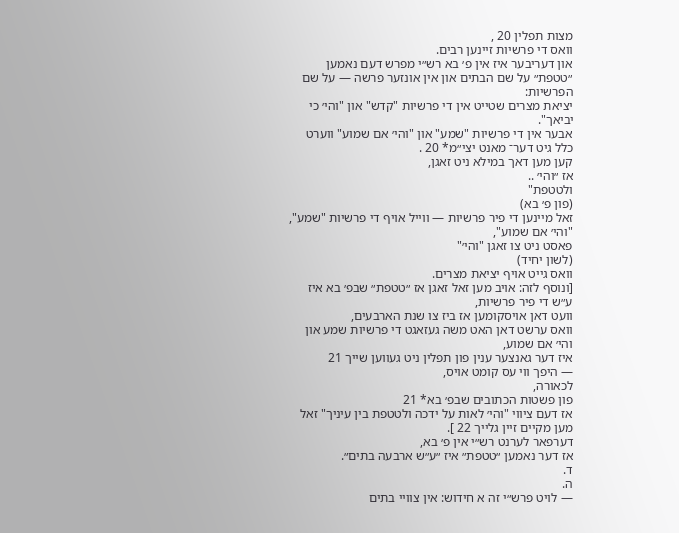מצות תפלין 20 ,
וואס די פרשיות זיינען רבים.
און דעריבער איז אין פ׳ בא רש״י מפרש דעם נאמען ״טטפת״ על שם הבתים און אין אונזער פרשה — על שם הפרשיות:
יציאת מצרים שטייט אין די פרשיות "קדש" און "והי׳ כי יביאך".
אבער אין די פרשיות "שמע" און "והי׳ אם שמוע" ווערט כלל גיט דער־ מאנט יצי״מ* 20 .
קען מען דאך במילא ניט זאגן,
אז ״והי׳ ..
ולטטפת"
(פון פ׳ בא)
זאל מיינען די פיר פרשיות — ווייל אויף די פרשיות "שמע",
"והי׳ אם שמוע",
פאסט ניט צו זאגן "והי׳"
(לשון יחיד)
וואס גייט אויף יציאת מצרים.
[ונוסף לזה: אויב מען זאל זאגן אז ״טטפת״ שבפ׳ בא איז ע״ש די פיר פרשיות,
וועט דאן אויסקומען אז ביז צו שנת הארבעים,
וואס ערשט דאן האט משה געזאגט די פרשיות שמע און והי׳ אם שמוע,
איז דער גאנצער ענין פון תפלין ניט געווען שייך 21
— היפך ווי עס קומט אויס,
לכאורה,
פון פשטות הכתובים שבפ׳ בא* 21
אז דעם ציווי "והי׳ לאות על ידכה ולטטפת בין עיניך" זאל מען מקיים זיין גלייך 22 ].
דערפאר לערנט רש״י אין פ׳ בא,
אז דער נאמען ״טטפת״ איז ״ע״ש ארבעה בתים״.
ד.
ה.
— לויט פרש״י זה א חידוש: אין צוויי בתים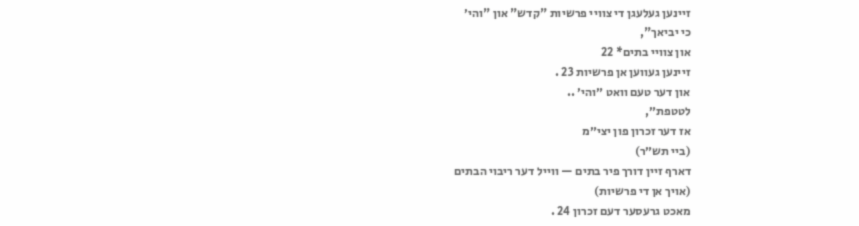זיינען געלעגן די צוויי פרשיות "קדש" און "והי׳
כי יביאך",
און צוויי בתים* 22
זיינען געווען אן פרשיות 23 .
און דער טעם וואט ״והי׳ ..
לטטפת״,
אז דער זכרון פון יצי״מ
(ביי תש״ר)
דארף זיין דורך פיר בתים — ווייל דער ריבוי הבתים
(אויך אן די פרשיות)
מאכט גרעסער דעם זכרון 24 .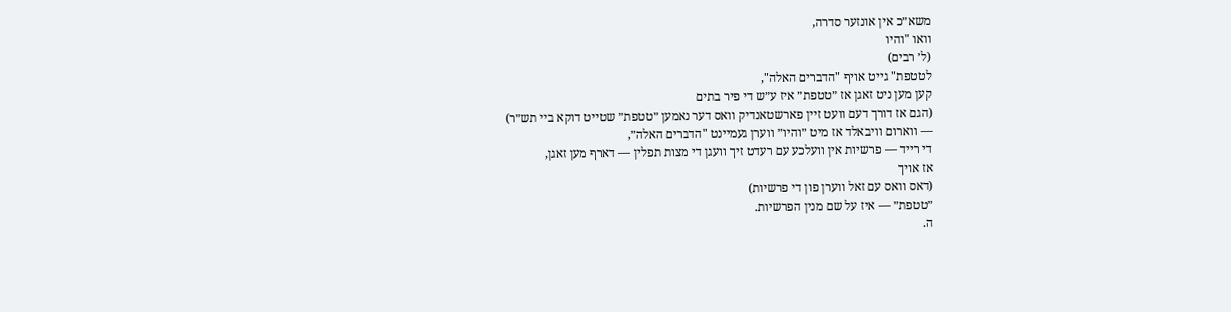משא״כ אין אונזער סדרה,
וואו "והיו
(ל׳ רבים)
לטטפת" גייט אויף "הדברים האלה",
קען מען ניט זאגן אז ״טטפת״ איז ע״ש די פיר בתים
(הגם אז דורך דעם וועט זיין פארשטאנדיק וואס דער נאמען ״טטפת״ שטײט דוקא ביי תש״ר)
— ווארום וויבאלד אז מיט ״והיו״ װערן געמײנט "הדברים האלה״,
די רייד — פרשיות אין וועלכע עם רעדט זיך וועגן די מצות תפלין — דארף מען זאגן,
אז אויך
(דאס וואס עם זאל ווערן פון די פרשיות)
״טטפת״ — איז על שם מנין הפרשיות.
ה.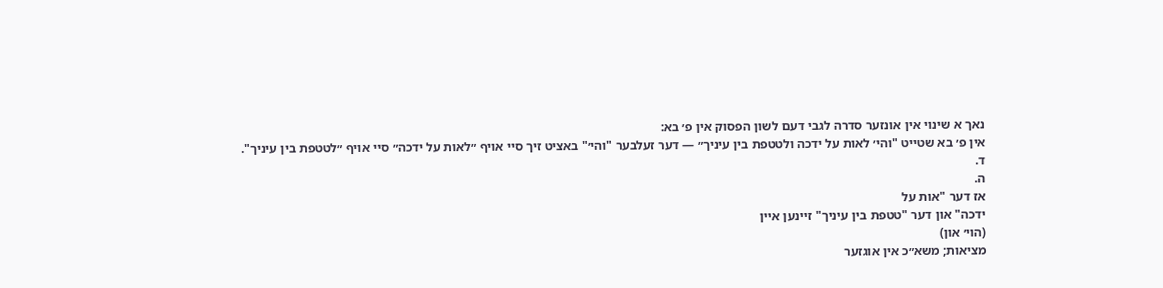נאך א שינוי אין אונזער סדרה לגבי דעם לשון הפסוק אין פ׳ בא:
אין פ׳ בא שטייט "והי׳ לאות על ידכה ולטטפת בין עיניך״ — דער זעלבער "והי׳" באציט זיך סיי אויף ״לאות על ידכה״ סײ אויף ״לטטפת בין עיניך".
ד.
ה.
אז דער "אות על
ידכה" און דער "טטפת בין עיניך" זיינען איין
(הוי׳ און)
מציאות; משא״כ אין אוגזער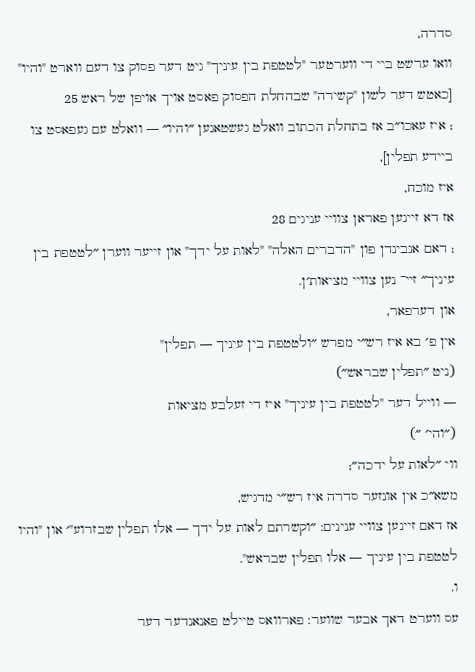סדרה,
וואו ערשט ביי די ווערטער "לטטפת בין עיניך" גיט דער פסוק צו דעם ווארט "והיו"
[כאטש דער לשון "קשירה" שבהחלת הפסוק פאסט אויך אויפן של ראש 25
; איז עאכו״ב אז בתחלת הכתוב וואלט געשטאנען ״והיו״ — וואלט עם געפאסט צו ביידע תפלין],
איז מוכח,
אז דא זיינען פאראן צוויי עניגים 28
; דאם אנבינדן פון "הדברים האלה" "לאות על ידך" און זייער ווערן ״לטטפת בין עיניך״ זײ־ נען צוויי מציאות׳ן.
און דערפאר,
אין פ׳ בא איז רש״י מפרש ״ולטטפת בין עיניך — תפלין"
(ניט ״תפלין שבראש״)
— ווייל דער "לטטפת בין עיניך" איז די זעלבע מציאות
(״והי׳ ״)
ווי ״לאות על ידכה״;
משא״כ אין אונזער סדרה איז רש״י מדגיש,
אז דאם זיינען צוויי ענינים: ״וקשרתם לאות על ידך — אלו תפלין שבזרוע"׳ און "והיו לטטפת בין עיניך — אלו תפלין שבראש".
ו.
עס ווערט דאך אבער שווער: פארוואס טיילט פאנאנדער דער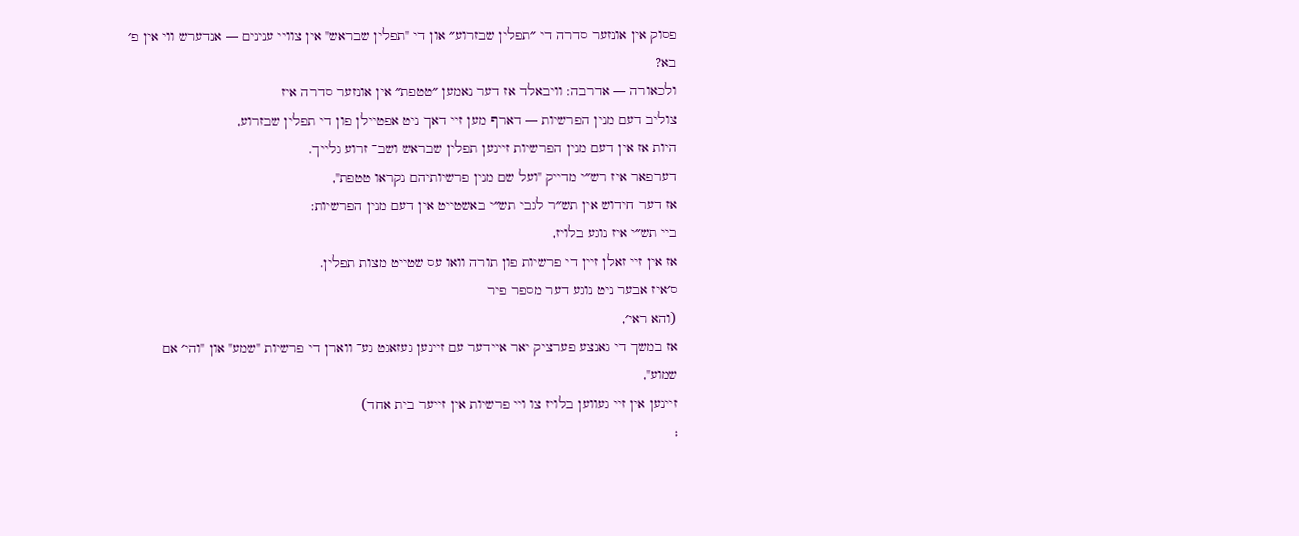פסוק אין אונזער סדרה די ״תפלין שבזרוע״ און די "תפלין שבראש" אין צוויי ענינים — אנדערש ווי אין פ׳ בא?
ולכאורה — אדרבה: וויבאלד אז דער נאמען ״טטפת״ אין אונזער סדרה איז
צוליב דעם מנין הפרשיות — דארף מען זיי דאך ניט אפטיילן פון די תפלין שבזרוע,
היות אז אין דעם מנין הפרשיות זיינען תפלין שבראש ושב־ זרוע גלייך.
דערפאר איז רש״י מדייק "ועל שם מנין פרשיותיהם נקראו טטפת",
אז דער חידוש אין תש״ר לגבי תש״י באשטייט אין דעם מנין הפרשיות:
ביי תש״י איז נוגע בלויז,
אז אין זיי זאלן זיין די פרשיות פון תורה וואו עס שטייט מצות תפלין.
ס׳איז אבער ניט נוגע דער מספר פיר
(והא ראי׳,
אז במשך די גאנצע פערציק יאר איידער עם זיינען געזאגט גע־ ווארן די פרשיות "שמע" און "והי׳ אם שמוע",
זיינען אין זיי געווען בלויז צו ויי פרשיות אין זייער בית אחד)
;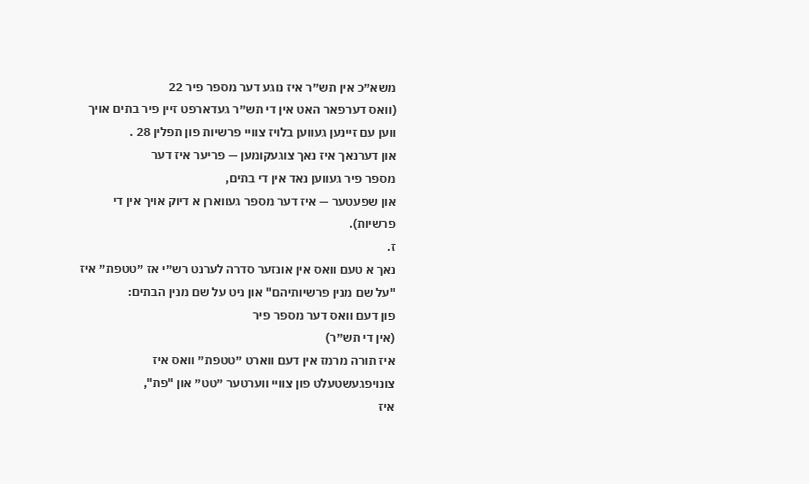משא״כ אין תש״ר איז נוגע דער מספר פיר 22
(וואס דערפאר האט אין די תש״ר געדארפט זיין פיר בתים אויך ווען עם זיינען געווען בלויז צוויי פרשיות פון תפלין 28 .
און דערנאך איז נאך צוגעקומען — פריער איז דער
מספר פיר געווען נאד אין די בתים,
און שפעטער — איז דער מספר געווארן א דיוק אויך אין די פרשיות).
ז.
נאך א טעם וואס אין אונזער סדרה לערנט רש״י אז ״טטפת״ איז "על שם מנין פרשיותיהם" און ניט על שם מנין הבתים:
פון דעם וואס דער מספר פיר
(אין די תש״ר)
איז תורה מרמז אין דעם ווארט ״טטפת״ װאס איז צונויפגעשטעלט פון צוויי ווערטער ״טט״ און "פת",
איז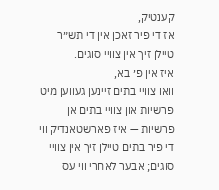קענטיק,
אז די פיר זאכן אין די תש״ר טיילן זיך אין צוויי סוגים.
איז אין פ׳ בא,
וואו צוויי בתים זיינען געווען מיט פרשיות און צוויי בתים אן פרשיות — איז פארשטאנדיק ווי די פיר בתים טיילן זיך אין צוויי סוגים; אבער לאחרי ווי עס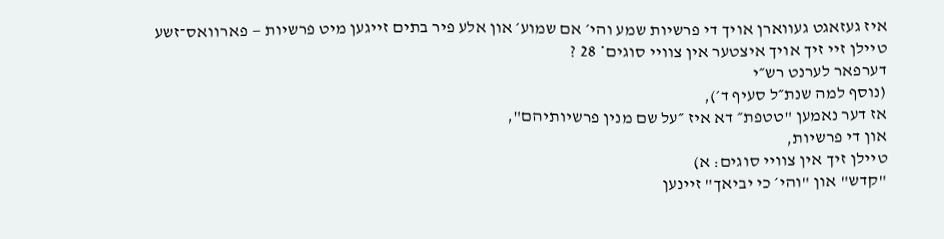איז געזאגט געווארן אויך די פרשיות שמע והי׳ אם שמוע׳ און אלע פיר בתים זייגען מיט פרשיות — פארוואס־זשע טיילן זיי זיך אויך איצטער אין צוויי סוגים* 28 ?
דערפאר לערנט רש״י
(נוסף למה שנת״ל סעיף ד׳),
אז דער נאמען "טטפת״ דא איז ״על שם מנין פרשיותיהם",
און די פרשיות,
טיילן זיך אין צוויי סוגים: א)
"קדש" און "והי׳ כי יביאך" זיינען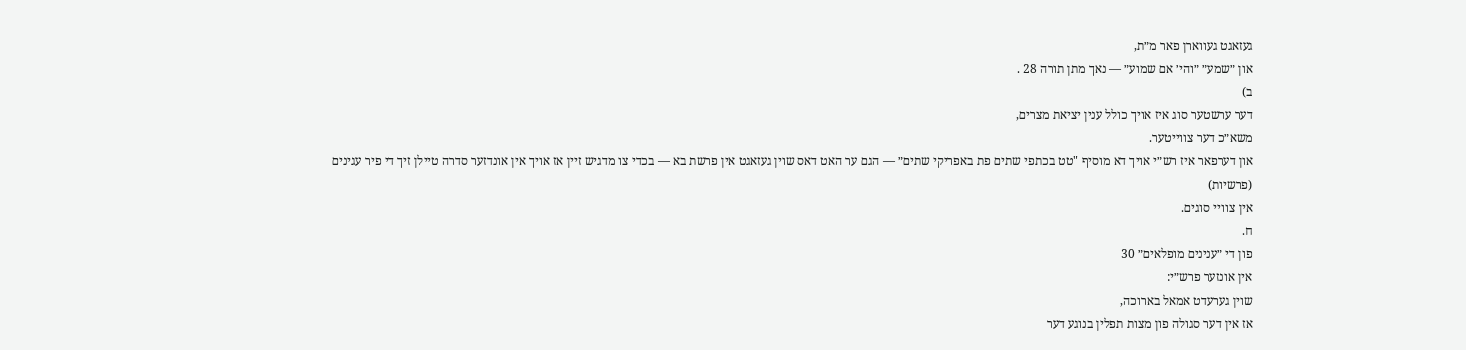געזאגט געווארן פאר מ״ת,
און ״שמע״ ״והי׳ אם שמוע״ — נאך מתן תורה 28 .
ב)
דער ערשטער סוג איז אויך כולל ענין יציאת מצרים,
משא״כ דער צווייטער.
און דערפאר איז רש״י אויך דא מוסיף "טט בכתפי שתים פת באפריקי שתים״ — הגם ער האט דאס שוין געזאגט אין פרשת בא — בכדי צו מדגיש זיין אז אויך אין אונדזער סדרה טיילן זיך די פיר עגינים
(פרשיות)
אין צוויי סוגים.
ח.
פון די ״ענינים מופלאים״ 30
אין אונזער פרש״י:
שוין גערעדט אמאל בארוכה,
אז אין דער סגולה פון מצות תפלין בנוגע דער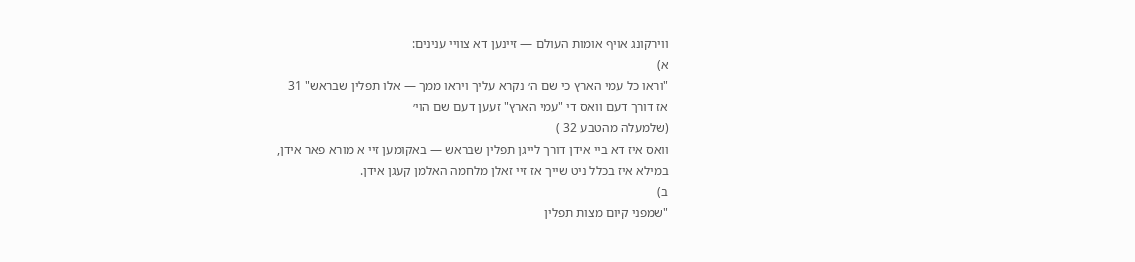ווירקונג אויף אומות העולם — זיינען דא צוויי ענינים:
א)
"וראו כל עמי הארץ כי שם ה׳ נקרא עליך ויראו ממך — אלו תפלין שבראש" 31
אז דורך דעם וואס די "עמי הארץ" זעען דעם שם הוי׳
(שלמעלה מהטבע 32 )
וואס איז דא ביי אידן דורך לייגן תפלין שבראש — באקומען זיי א מורא פאר אידן,
במילא איז בכלל ניט שייך אז זיי זאלן מלחמה האלמן קעגן אידן.
ב)
"שמפני קיום מצות תפלין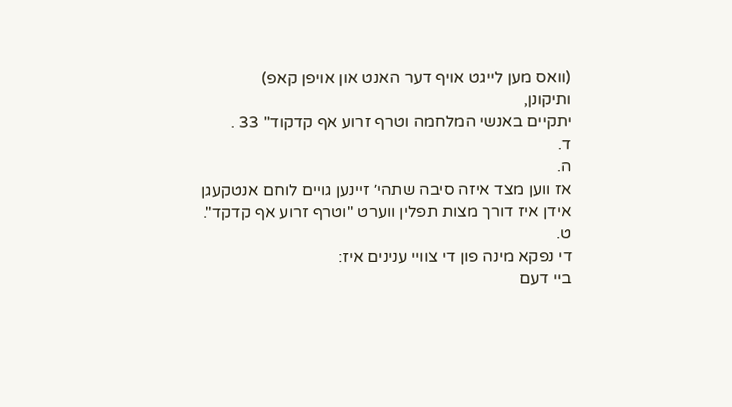(וואס מען לייגט אויף דער האנט און אויפן קאפ)
ותיקונן,
יתקיים באנשי המלחמה וטרף זרוע אף קדקוד" 33 .
ד.
ה.
אז ווען מצד איזה סיבה שתהי׳ זיינען גויים לוחם אנטקעגן אידן איז דורך מצות תפלין ווערט "וטרף זרוע אף קדקד".
ט.
די נפקא מינה פון די צוויי ענינים איז:
ביי דעם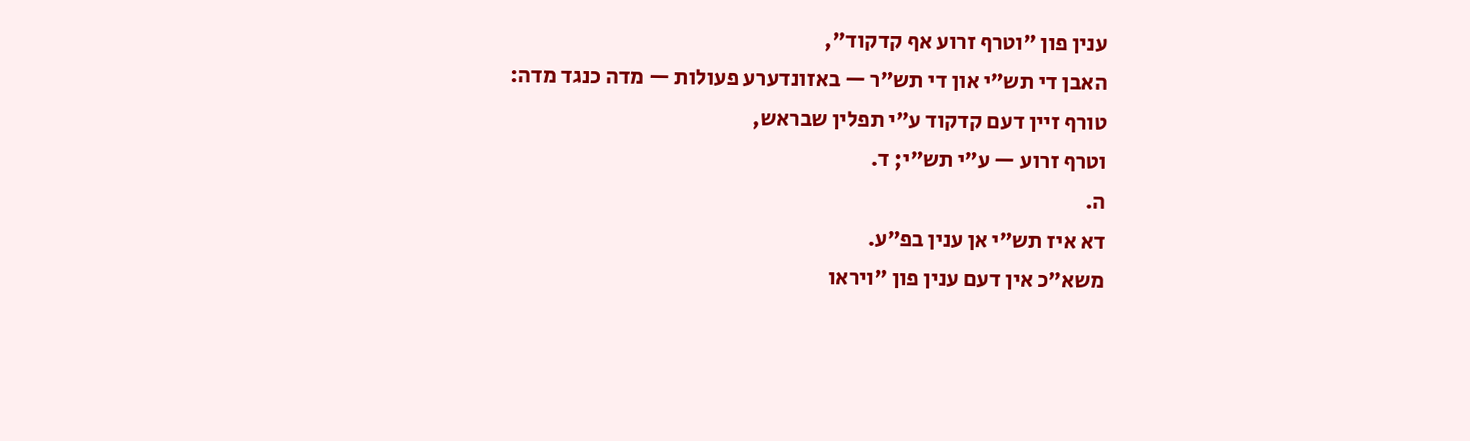ענין פון "וטרף זרוע אף קדקוד",
האבן די תש״י און די תש״ר — באזונדערע פעולות — מדה כנגד מדה: טורף זיין דעם קדקוד ע״י תפלין שבראש,
וטרף זרוע — ע״י תש״י; ד.
ה.
דא איז תש״י אן ענין בפ״ע.
משא״כ אין דעם ענין פון "ויראו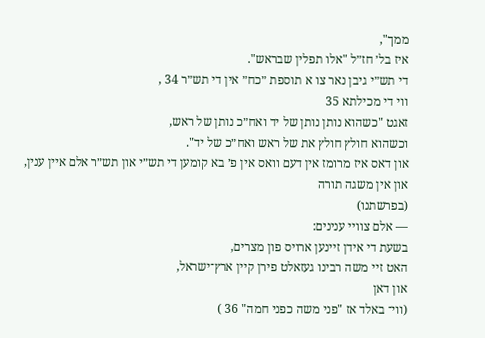ממך",
איז בל׳ חז״ל "אלו תפלין שבראש".
די תש״י גיבן נאר צו א תוספת ״כח״ אין די תש״ר 34 ,
ווי די מכילתא 35
זאגט "כשהוא נותן נותן של יד ואח״כ נותן של ראש,
וכשהוא חולץ חולץ את של ראש ואח״כ של יד".
און דאס איז מרומז אין דעם וואס אין פ׳ בא קומען די תש״י און תש״ר אלם איין ענין,
און אין משגה תורה
(בפרשתנו)
— אלם צוויי ענינים:
בשעת די אידן זיינען ארויס פון מצרים,
האט זיי משה רבינו געזאלט פירן קיין ארץ־ישראל,
און דאן
(ווי־ באלד אז "פני משה כפני חמה" 36 )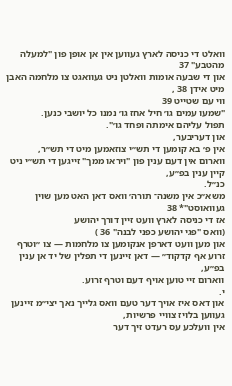וואלט די כניסה לארץ געווען אין אן אופן פון "למעלה מהטבע" 37
און די שבעה אומות וואלטן ניט געוואגט צו מלחמה האבן מיט אידן 38 ,
ווי עם שטייט 39
"שמעו עמים גו׳ חיל אחז גו׳ נמנו כל יושבי כנען.
תפול עליהם אימתה ופחד גו׳".
און דעריבער,
אין פ׳ בא קומען די תש״י צוזאמען מיט די תש״ר,
ווארום אין דעם ענין פון "ויראו ממך" זייגען די תש״י ניט קיין ענין בפ״ע,
כנ״ל.
משא״כ אין משנה־ תורה׳ וואס דאן האט מען שוין געוואוסט"* 38
אז די כניסה לארץ וועט זיין דורך יהושע
(וואס "פגי יהושע כפני לבנה" 36 )
און מען וועט דארפן אנקומען צו מלחמות — צו ״וטרף זרוע אף קדקוד״ — דאן זיינען די תפלין של יד אן ענין בפ״ע,
ווארום זיי טוען אויף דעם וטרף זרוע.
י.
און דאס איז אויך דער טעם וואס גלייך נאך יצי״מ זײנען געװען בלויז צוויי פרשיות,
אין וועלכע עס רעדט זיך דער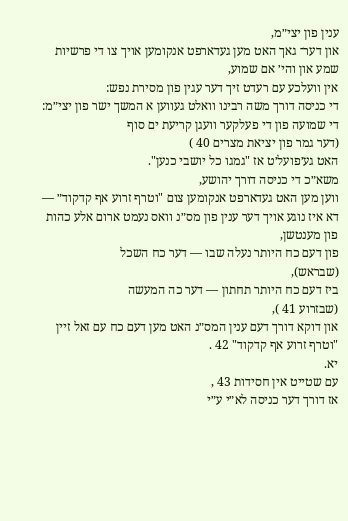ענין פון יצי״מ,
און דער־ גאך האט מען געדארפט אנקומען אויך צו די פרשיות שמע און והי׳ אם שמוע,
אין וועלכע עם רעדט זיך דער עגין פון מסירת נפש:
די כניסה דורך משה רבינו וואלט געווען א המשך ישר פון יצי״מ: די שמועה פון די פעלקער וועגן קריעת ים סוף
(דער גמר פון יציאת מצרים 40 )
האט גע׳פועל׳ט אז "גמגו כל יושבי כנען".
משא״כ די כניסה דורך יהושע,
ווען מען האט געדארפט אנקומען צום "וטרף זרוע אף קדקוד״ — דא איז נוגע אויך דער ענין פון מס״נ וואס נעמט ארום אלע כהות פון מענטשן,
פון דעם כח היותר נעלה שבו — דער כח השכל
(שבראש),
ביז דעם כח היותר תחתון — דער כה המעשה
(שבזרוע 41 ),
און דוקא דורך דעם ענין המס״נ האט מען דעם כח עם זאל זיין "וטרף זרוע אף קדקוד" 42 .
יא.
עם שטייט אין חסידות 43 ,
אז דורך דער כניסה לא״י ע״י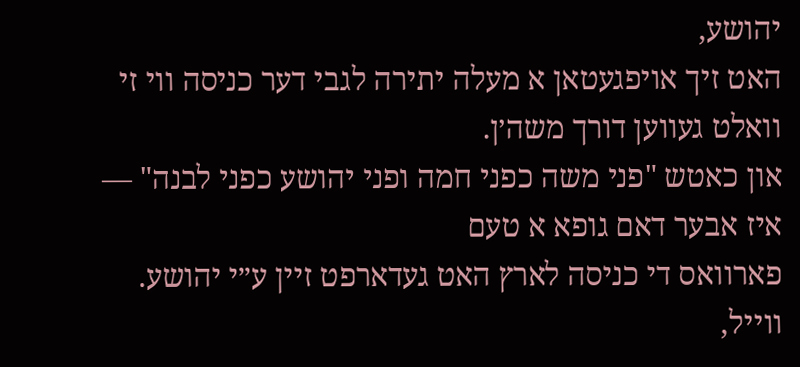יהושע,
האט זיך אויפגעטאן א מעלה יתירה לגבי דער כניסה ווי זי וואלט געווען דורך משה׳ן.
און כאטש "פני משה כפני חמה ופני יהושע כפני לבנה" — איז אבער דאם גופא א טעם
פארוואס די כניסה לארץ האט געדארפט זיין ע״י יהושע.
ווייל,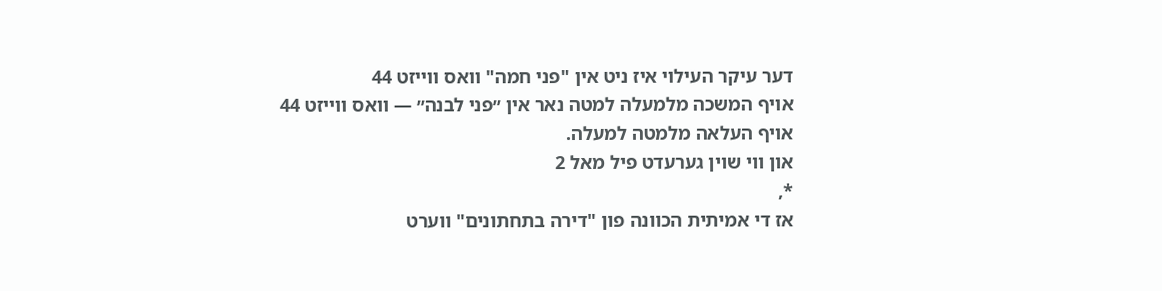דער עיקר העילוי איז ניט אין "פני חמה" וואס ווייזט 44
אויף המשכה מלמעלה למטה נאר אין ״פני לבנה״ — וואס ווייזט 44
אויף העלאה מלמטה למעלה.
און ווי שוין גערעדט פיל מאל 2
*,
אז די אמיתית הכוונה פון "דירה בתחתונים" ווערט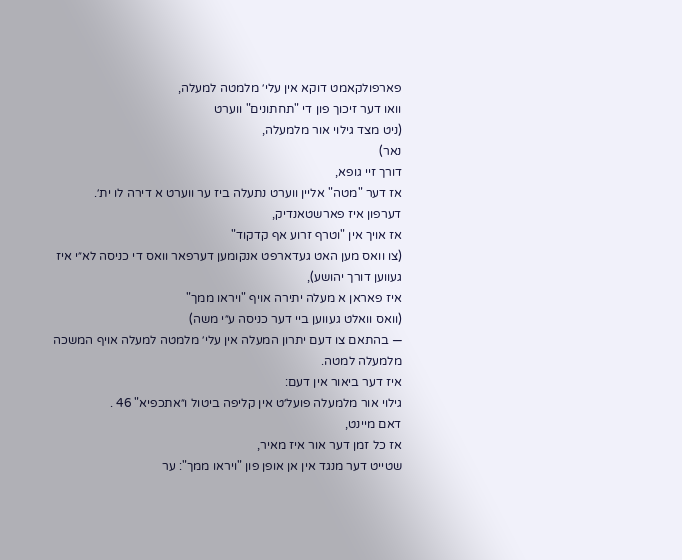פארפולקאמט דוקא אין עלי׳ מלמטה למעלה,
וואו דער זיכוך פון די "תחתונים" ווערט
(ניט מצד גילוי אור מלמעלה,
נאר)
דורך זיי גופא,
אז דער "מטה" אליין ווערט נתעלה ביז ער ווערט א דירה לו ית׳.
דערפון איז פארשטאנדיק,
אז אויך אין "וטרף זרוע אף קדקוד"
(צו וואס מען האט געדארפט אנקומען דערפאר וואס די כניסה לא״י איז געווען דורך יהושע),
איז פאראן א מעלה יתירה אויף "ויראו ממך"
(וואס וואלט געווען ביי דער כניסה ע״י משה)
— בהתאם צו דעם יתרון המעלה אין עלי׳ מלמטה למעלה אויף המשכה מלמעלה למטה.
איז דער ביאור אין דעם:
גילוי אור מלמעלה פועל׳ט אין קליפה ביטול ו״אתכפיא" 46 .
דאם מיינט,
אז כל זמן דער אור איז מאיר,
שטייט דער מנגד אין אן אופן פון "ויראו ממך": ער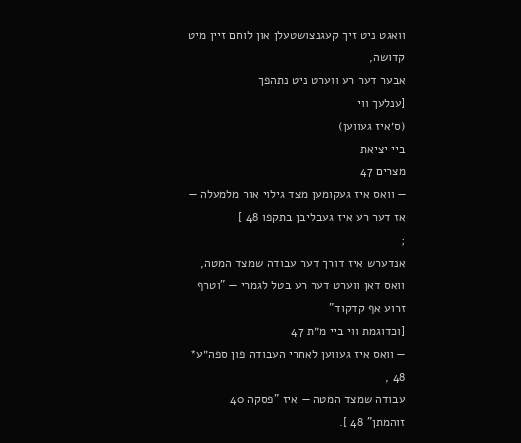וואגט ניט זיך קעגנצושטעלן און לוחם זיין מיט קדושה,
אבער דער רע ווערט ניט נתהפך
[ענלעך ווי
(ס׳איז געווען)
ביי יציאת
מצרים 47
— וואס איז געקומען מצד גילוי אור מלמעלה — אז דער רע איז געבליבן בתקפו 48 ]
;
אנדערש איז דורך דער עבודה שמצד המטה,
וואס דאן ווערט דער רע בטל לגמרי — "וטרף זרוע אף קדקוד"
[וכדוגמת ווי ביי מ״ת 47
— וואס איז געווען לאחרי העבודה פון ספה״ע* 48 ,
עבודה שמצד המטה — איז "פסקה 40
זוהמתן" 48 ].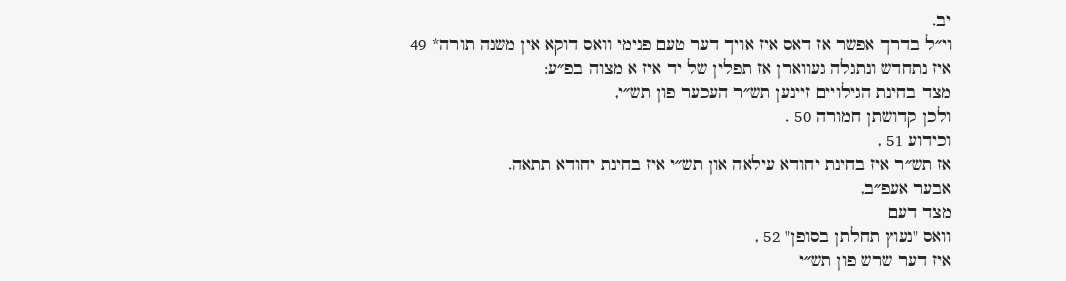יב.
וי״ל בדרך אפשר אז דאס איז אויך דער טעם פנימי וואס דוקא אין משנה תורה* 49
איז נתחדש ונתגלה געווארן אז תפלין של יד איז א מצוה בפ״ע:
מצד בחינת הגילויים זיינען תש״ר העכער פון תש״י,
ולכן קדושתן חמורה 50 .
וכידוע 51 ,
אז תש״ר איז בחינת יחודא עילאה און תש״י איז בחינת יחודא תתאה.
אבער אעפ״ב,
מצד דעם
וואס "נעוץ תחלתן בסופן" 52 ,
איז דער שרש פון תש״י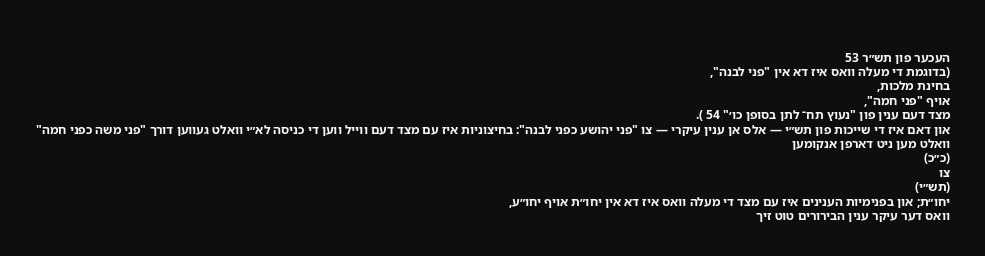העכער פון תש״ר 53
(בדוגמת די מעלה וואס איז דא אין "פני לבנה",
בחינת מלכות,
אויף "פני חמה",
מצד דעם ענין פון "נעוץ תח־ לתן בסופן כו׳" 54 ).
און דאם איז די שייכות פון תש״י — אלס אן ענין עיקרי — צו "פני יהושע כפני לבנה": בחיצוניות איז עם מצד דעם ווייל ווען די כניסה לא״י וואלט געווען דורך "פני משה כפני חמה" וואלט מען ניט דארפן אנקומען
(כ״כ)
צו
(תש״י)
יחו״ת; און בפנימיות הענינים איז עם מצד די מעלה וואס איז דא אין יחו״ת אויף יחו״ע,
וואס דער עיקר ענין הבירורים טוט זיך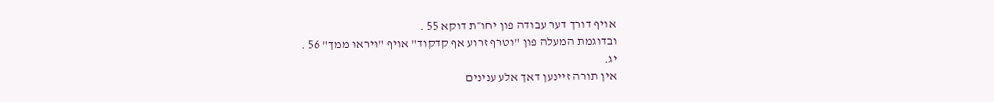אויף דורך דער עבודה פון יחו״ת דוקא 55 .
ובדוגמת המעלה פון "וטרף זרוע אף קדקוד" אויף "ויראו ממך" 56 .
יג.
אין תורה זיינען דאך אלע ענינים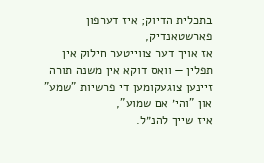בתכלית הדיוק; איז דערפון
פארשטאנדיק,
אז אויך דער צווייטער חילוק אין תפלין — וואס דוקא אין משנה תורה זיינען צוגעקומען די פרשיות "שמע" און "והי׳ אם שמוע",
איז שייך להנ״ל.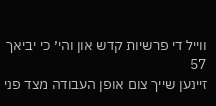ווייל די פרשיות קדש און והי׳ כי יביאך 57
זיינען שייך צום אופן העבודה מצד פני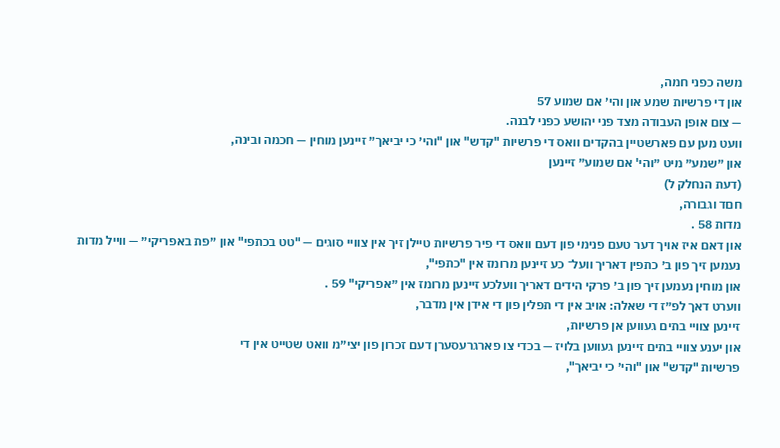משה כפני חמה,
און די פרשיות שמע און והי׳ אם שמוע 57
— צום אופן העבודה מצד פני יהושע כפני לבנה.
וועט מען עם פארשטיין בהקדים וואס די פרשיות "קדש" און "והי׳ כי יביאך״ זיינען מוחין — חכמה ובינה,
און ״שמע״ מיט ״והי' אם שמוע״ זיינען
(דעת הנחלק ל)
חםד וגבורה,
מדות 58 .
און דאם איז אויך דער טעם פנימי פון דעם וואס די פיר פרשיות טיילן זיך אין צוויי סוגים — "טט בכתפי" און ״פת באפריקי״ — װײל מדות נעמען זיך פון ב׳ כתפין דאריך וועל־ כע זיינען מרומז אין "כתפי",
און מוחין נעמען זיך פון ב׳ פרקי הידים דאריך וועלכע זיינען מרומז אין ״אפריקי" 59 .
ווערט דאך לפ״ז די שאלה: אויב אין די תפלין פון די אידן אין מדבר,
זיינען צוױי בתים געווען אן פרשיות,
און יענע צוויי בתים זיינען געווען בלויז — בכדי צו פארגרעסערן דעם זכרון פון יצי״מ וואט שטייט אין די
פרשיות "קדש" און "והי׳ כי יביאך",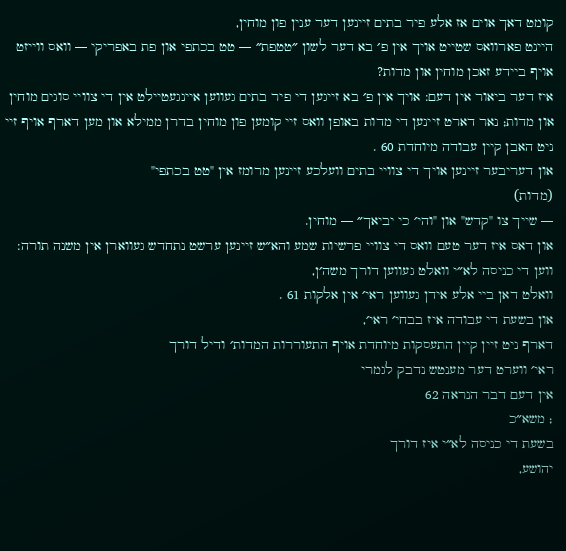קומט דאך אוים אז אלע פיר בתים זיינען דער ענין פון מוחין,
היינט פארוואס שטייט אויך אין פ׳ בא דער לשון ״טטפת״ — טט בכתפי און פת באפריקי — וואס ווייזט אויף ביידע זאכן מוחין און מדות?
איז דער ביאור אין דעם: אויך אין פ׳ בא זייגען די פיר בתים געווען איינגעטיילט אין די צוויי סוגים מוחין און מדות; נאר דארט זיינען די מדות באופן וואס זיי קומען פון מוחין בדרן ממילא און מען דארף אויף זיי ניט האבן קיין עבודה מיוחדת 60 .
און דעריבער זיינען אויך די צוויי בתים וועלכע זיינען מרומז אין "טט בכתפי"
(מדות)
— שייך צו "קדש" און "והי׳ כי יביאך״ — מוחין.
און דאס איז דער טעם וואס די צוויי פרשיות שמע והא״ש זיינען ערשט נתחדש געווארן אין משנה תורה: ווען די כניסה לא״י וואלט געווען דורך משה׳ן,
וואלט דאן ביי אלע אידן געווען ראי׳ אין אלקות 61 .
און בשעת די עבודה איז בבחי׳ ראי׳,
דארף ניט זיין קיין התעסקות מיוחדת אויף התעוררות המדות׳ ודיל דורך
ראי׳ ווערט דער מענטש נדבק לגמרי
אין דעם דבר הנראה 62
; משא״כ
בשעת די כניסה לא״י איז דורך
יהושע,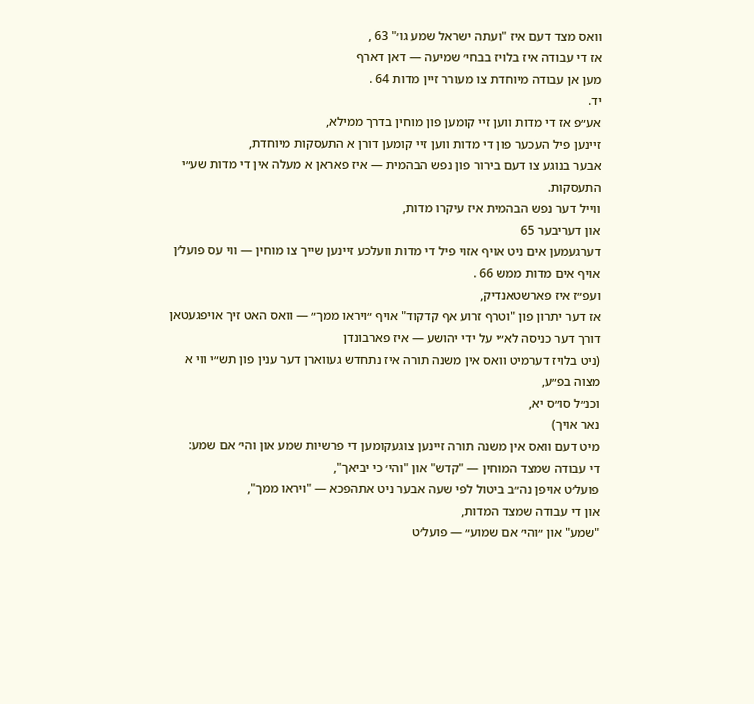וואס מצד דעם איז "ועתה ישראל שמע גו׳" 63 ,
אז די עבודה איז בלויז בבחי׳ שמיעה — דאן דארף
מען אן עבודה מיוחדת צו מעורר זיין מדות 64 .
יד.
אע״פ אז די מדות ווען זיי קומען פון מוחין בדרך ממילא,
זיינען פיל העכער פון די מדות ווען זיי קומען דורן א התעסקות מיוחדת,
אבער בנוגע צו דעם בירור פון נפש הבהמית — איז פאראן א מעלה אין די מדות שע״י התעסקות.
ווייל דער נפש הבהמית איז עיקרו מדות,
און דעריבער 65
דערגעמען אים ניט אויף אזוי פיל די מדות וועלכע זיינען שייך צו מוחין — ווי עס פועל׳ן אויף אים מדות ממש 66 .
ועפ״ז איז פארשטאנדיק,
אז דער יתרון פון "וטרף זרוע אף קדקוד" אויף ״ויראו ממך״ — וואס האט זיך אויפגעטאן דורך דער כניסה לא״י על ידי יהושע — איז פארבונדן
(ניט בלויז דערמיט וואס אין משנה תורה איז נתחדש געווארן דער ענין פון תש״י ווי א מצוה בפ״ע,
וכנ״ל סו״ס יא,
נאר אויך)
מיט דעם וואס אין משנה תורה זיינען צוגעקומען די פרשיות שמע און והי׳ אם שמע:
די עבודה שמצד המוחין — "קדש" און "והי׳ כי יביאך",
פועל׳ט אויפן נה״ב ביטול לפי שעה אבער ניט אתהפכא — "ויראו ממך",
און די עבודה שמצד המדות,
"שמע" און ״והי׳ אם שמוע״ — פועל׳ט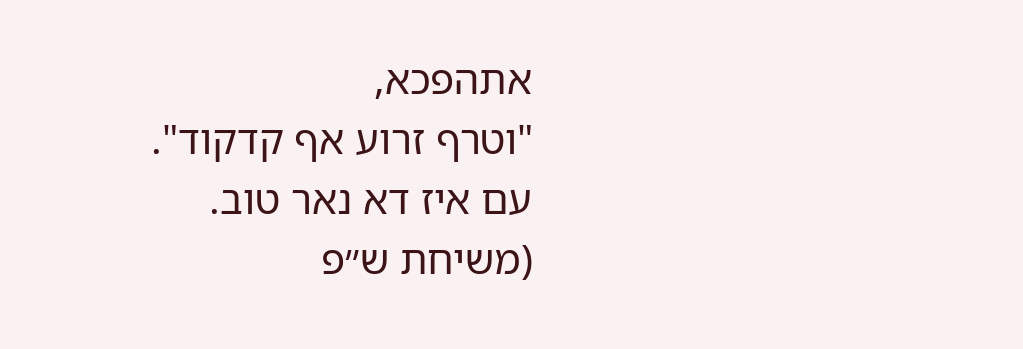אתהפכא,
"וטרף זרוע אף קדקוד".
עם איז דא נאר טוב.
(משיחת ש״פ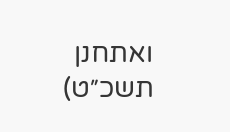ואתחנן תשכ״ט)